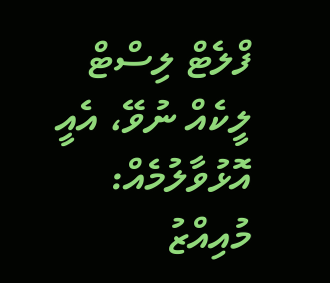ފްލެޓް ލިސްޓް ލީކެއް ނުވޭ، އެއީ އޮޅުވާލުމެއް: މުއިއްޒު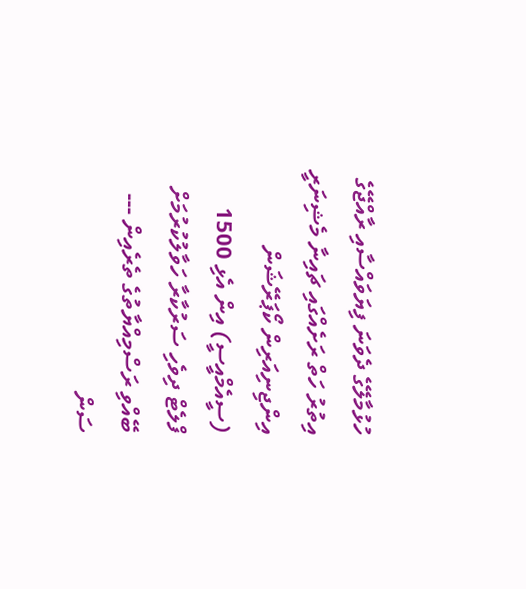ހުޅުމާލޭގެ ދެވަނަ ފިޔަވައްސާއި ރާއްޖޭގެ އިތުރު ހަތް ރަށެއްގައި ޗައިނާ މެޝިނަރީ އިންޖިނިއަރިން ކޯޕަރޭޝަން (ސީއެމްއީސީ) އިން އެޅި 1500 ފްލެޓް ދިވެހި ސަރުކާރާ ހަވާލުކުރުމަށް ބޭއްވި ރަސްމިއްޔާތުގެ ތެރެއިން --- ސަން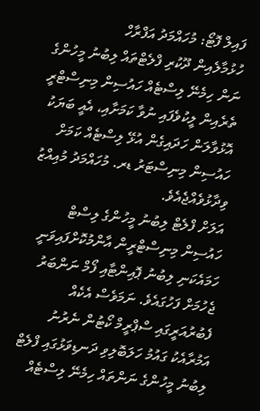ފައިލް ފޮޓޯ: މުހައްމަދު އަފްރާހް
ހުޅުމާލެއިން ދޫކުރި ފްލެޓްތައް ލިބުނު މީހުންގެ ނަން ހިމެނޭ ލިސްޓެއް ހައުސިން މިނިސްޓްރީ ތެރެއިން ލީކުވެފައި ނުވާ ކަމަށާއި، އެއީ ބަޔަކު އޮޅުވާލަން ހަދައިގެން އުޅޭ ލިސްޓެއް ކަމަށް ހައުސިން މިނިސްޓަރު ޑރ. މުހައްމަދު މުއިއްޒު ވިދާޅުވެއްޖެއެވެ.
އަލަށް ފްލެޓް ލިބުނު މީހުންގެ ލިސްޓް ހައުސިން މިނިސްޓްރީން އާންމުކޮށްފައިވަނީ ހަމައެކަނި ލިބުނު ޕޮއިންޓާއި ފޯމް ނަންބަރު ޖެހުމަށް ފަހުގައެވެ. ނަމަވެސް އެކެއް ފެބުރުއަރީގައި ސްޕްރީމް ކޯޓުން ނެރުނު އަމުރާއެކު ގައުމު ހަލަބޮލިވި ދަނޑިވަޅުގައި ފްލެޓް ލިބުނު މީހުންގެ ނަންތައް ހިމެނޭ ލިސްޓެއް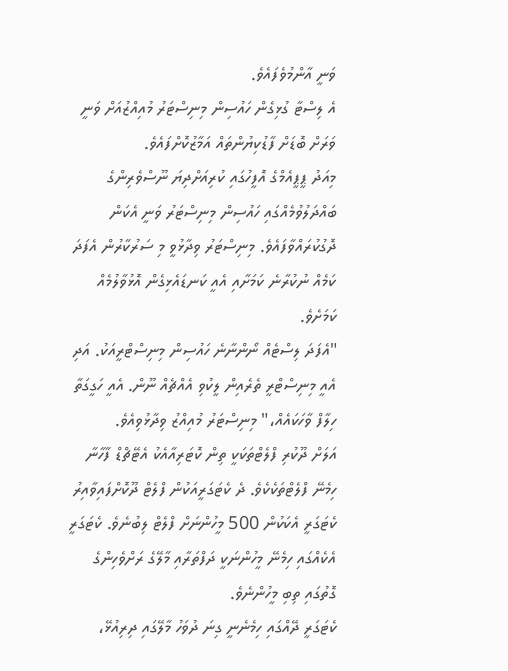ވަނީ އާންމުވެފައެވެ.
އެ ލިސްޓާ ގުޅިގެން ހައުސިން މިނިސްޓަރު މުއިއްޒުއަށް ވަނީ ވަރަށް ބޮޑަށް ފާޑުކިޔުންތައް އަމާޒުކޮށްފައެވެ.
މިއަދު ޕީޕީއެމްގެ އޮފީހުގައި ކުރިއަށްދިޔަ ނޫސްވެރިންގެ ބައްދަލުވުމެއްގައި ހައުސިން މިނިސްޓަރު ވަނީ އެކަން ދޮގުކުރައްވާފައެވެ. މިނިސްޓަރު ވިދާޅުވީ މި ސަރުކާރުން އެފަދަ ކަމެއް ނުކުރާނެ ކަމަށާއި އެއީ ކަނޑައެޅިގެން އޮޅުވާލުމެއް ކަމަށެވެ.
"އެފަދަ ލިސްޓެއް ނޯންނާނެ ހައުސިން މިނިސްޓްރީއަކު. އަދި އެއީ މިނިސްޓްރީ ތެރެއިން ލީކުވި އެއްޗެއް ނޫން. އެއީ ހަގީގަތާ ހިލާފް ވާހަކައެއް،" މިނިސްޓަރު މުއިއްޒު ވިދާޅުވިއެވެ.
އަލަށް ދޫކުރި ފްލެޓްތަކަކީ ތިން ކޮޓަރިއާއެކު އެޓޭޗްޑް ފާހާނާ ހިމެނޭ ފްލެޓްތަކެކެވެ. ދެ ކެޓަގަރީއަކުން ފްލެޓް ދޫކޮށްފައިވާއިރު ކެޓަގަރީ އެކަކުން 500 މީހުންނަށް ފްލެޓް ލިބުނެވެ. ކެޓަގަރީ އެކެއްގައި ހިމެނޭ މީހުންނަކީ ދަފްތަރާއި މާލޭގެ ރަށްވެހިންގެ ގޮތުގައި ތިބި މީހުންނެވެ.
ކެޓަގަރީ ދޭއްގައި ހިމެނެނީ ގިނަ ދުވަހު މާލޭގައި ދިރިއުޅޭ،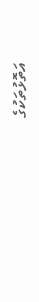އަތޮޅުތަކުގެ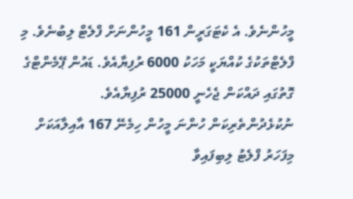މީހުންނެވެ. އެ ކެޓަގަރީން 161 މީހުންނަށް ފްލެޓް ލިބުނެވެ. މި ފްލެޓްތަކުގެ ކުއްޔަކީ މަހަކު 6000 ރުފިޔާއެވެ. ޑައުން ޕޭމެންޓްގެ ގޮތުގައި ދައްކަން ޖެހެނީ 25000 ރުފިޔާއެވެ.
ނުކުޅެދުންތެރިކަން ހުންނަ މީހުން ހިމެނޭ 167 އާއިލާއަކަށް މިފަހަރު ފްލެޓު ލިބިފައިވާ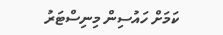ކަމަށް ހައުސިން މިނިސްޓަރު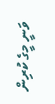ވަނީ މީގެ ކުރިން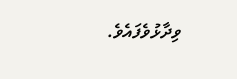ވިދާޅުވެފައެވެ.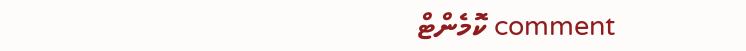comment ކޮމެންޓް